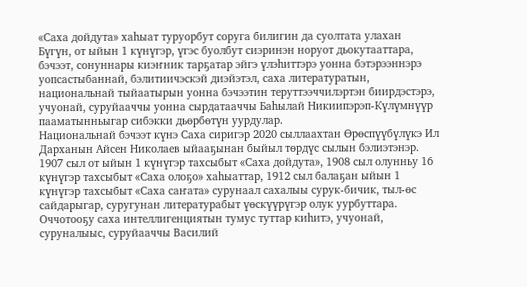«Саха дойдута» хаһыат туруорбут соруга билигин да суолтата улахан
Бүгүн, от ыйын 1 күнүгэр, үгэс буолбут сиэринэн норуот дьокутааттара, бэчээт, сонуннары киэҥник тарҕатар эйгэ үлэһиттэрэ уонна бэтэрээннэрэ уопсастыбаннай, бэлитиичэскэй диэйэтэл, саха литературатын, национальнай тыйаатырын уонна бэчээтин теруттээччилэртэн биирдэстэрэ, учуонай, суруйааччы уонна сырдатааччы Баһылай Никиипэрэп-Күлүмнүүр пааматынньыгар сибэкки дьөрбөтүн уурдулар.
Национальнай бэчээт күнэ Саха сиригэр 2020 сыллаахтан Өрөспүүбүлүкэ Ил Дарханын Айсен Николаев ыйааҕынан быйыл төрдүс сылын бэлиэтэнэр.
1907 сыл от ыйын 1 күнүгэр тахсыбыт «Саха дойдута», 1908 сыл олунньу 16 күнүгэр тахсыбыт «Саха олоҕо» хаһыаттар, 1912 сыл балаҕан ыйын 1 күнүгэр тахсыбыт «Саха саҥата» сурунаал сахалыы сурук-бичик, тыл-өс сайдарыгар, суругунан литературабыт үөскүүрүгэр олук уурбуттара. Оччотооҕу саха интеллигенциятын тумус туттар киһитэ, учуонай, суруналыыс, суруйааччы Василий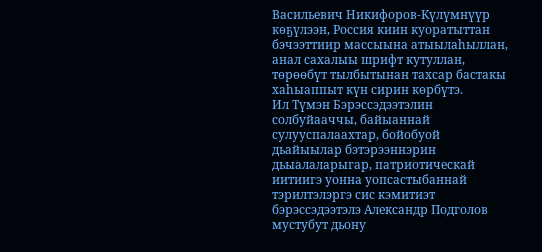Васильевич Никифоров-Күлүмнүүр көҕүлээн, Россия киин куоратыттан бэчээттиир массыына атыылаһыллан, анал сахалыы шрифт кутуллан, төрөөбүт тылбытынан тахсар бастакы хаһыаппыт күн сирин көрбүтэ.
Ил Түмэн Бэрэссэдээтэлин солбуйааччы, байыаннай сулууспалаахтар, бойобуой дьайыылар бэтэрээннэрин дьыалаларыгар, патриотическай иитиигэ уонна уопсастыбаннай тэрилтэлэргэ сис кэмитиэт бэрэссэдээтэлэ Александр Подголов мустубут дьону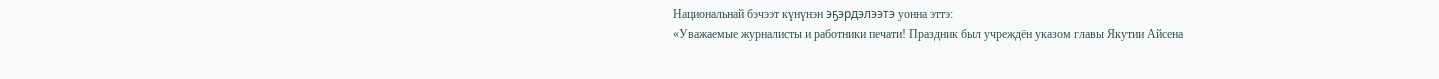Национальнай бэчээт күнүнэн эҕэрдэлээтэ уонна эттэ:
«Уважаемые журналисты и работники печати! Праздник был учреждён указом главы Якутии Айсена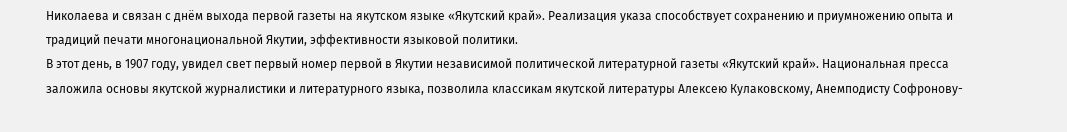Николаева и связан с днём выхода первой газеты на якутском языке «Якутский край». Реализация указа способствует сохранению и приумножению опыта и традиций печати многонациональной Якутии, эффективности языковой политики.
В этот день, в 1907 году, увидел свет первый номер первой в Якутии независимой политической литературной газеты «Якутский край». Национальная пресса заложила основы якутской журналистики и литературного языка, позволила классикам якутской литературы Алексею Кулаковскому, Анемподисту Софронову-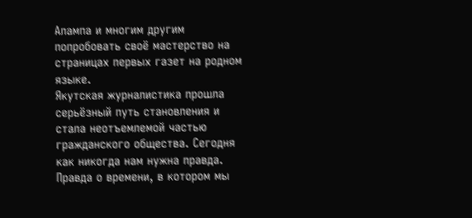Алампа и многим другим попробовать своё мастерство на страницах первых газет на родном языке.
Якутская журналистика прошла серьёзный путь становления и стала неотъемлемой частью гражданского общества. Сегодня как никогда нам нужна правда. Правда о времени, в котором мы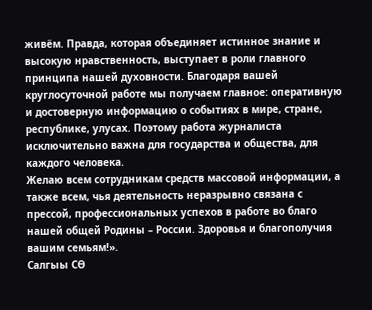живём. Правда, которая объединяет истинное знание и высокую нравственность, выступает в роли главного принципа нашей духовности. Благодаря вашей круглосуточной работе мы получаем главное: оперативную и достоверную информацию о событиях в мире, стране, республике, улусах. Поэтому работа журналиста исключительно важна для государства и общества, для каждого человека.
Желаю всем сотрудникам средств массовой информации, а также всем, чья деятельность неразрывно связана с прессой, профессиональных успехов в работе во благо нашей общей Родины – России. Здоровья и благополучия вашим семьям!».
Салгыы СӨ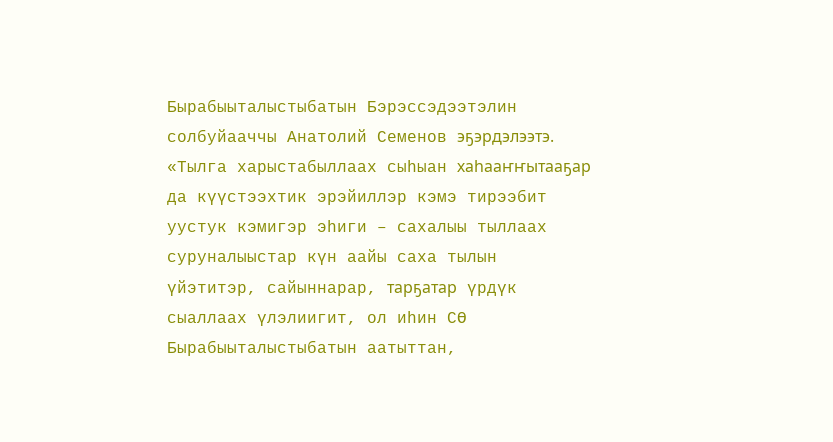Бырабыыталыстыбатын Бэрэссэдээтэлин солбуйааччы Анатолий Семенов эҕэрдэлээтэ.
«Тылга харыстабыллаах сыһыан хаһааҥҥытааҕар да күүстээхтик эрэйиллэр кэмэ тирээбит уустук кэмигэр эһиги – сахалыы тыллаах суруналыыстар күн аайы саха тылын үйэтитэр, сайыннарар, тарҕатар үрдүк сыаллаах үлэлиигит, ол иһин СӨ Бырабыыталыстыбатын аатыттан,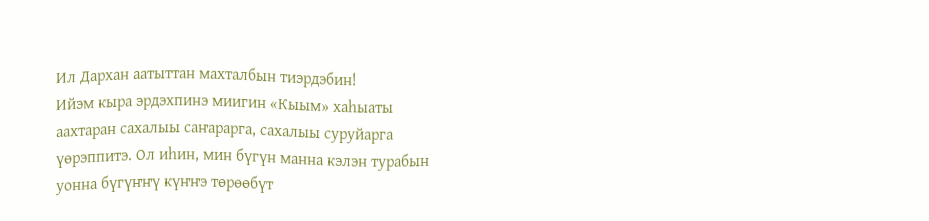Ил Дархан аатыттан махталбын тиэрдэбин!
Ийэм кыра эрдэхпинэ миигин «Кыым» хаһыаты аахтаран сахалыы саҥарарга, сахалыы суруйарга үөрэппитэ. Ол иһин, мин бүгүн манна кэлэн турабын уонна бүгүҥҥү күҥҥэ төрөөбүт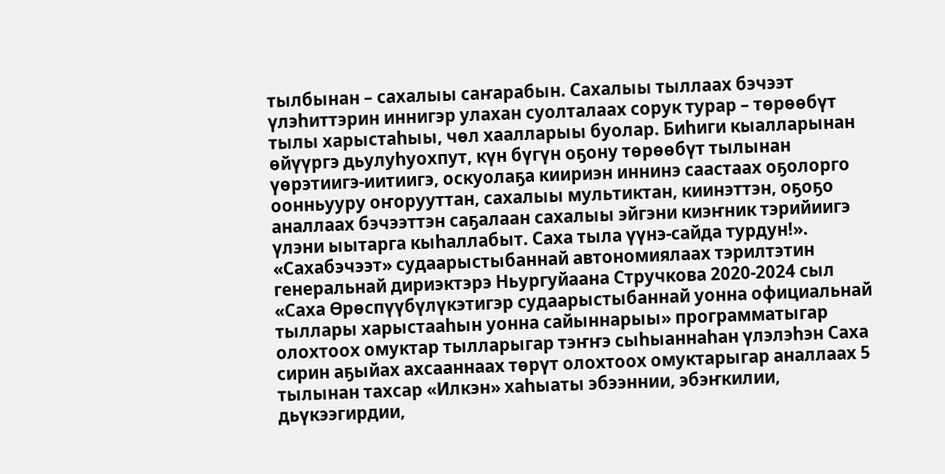тылбынан – сахалыы саҥарабын. Сахалыы тыллаах бэчээт үлэһиттэрин иннигэр улахан суолталаах сорук турар – төрөөбүт тылы харыстаһыы, чөл хаалларыы буолар. Биһиги кыалларынан өйүүргэ дьулуһуохпут, күн бүгүн оҕону төрөөбүт тылынан үөрэтиигэ-иитиигэ, оскуолаҕа киириэн иннинэ саастаах оҕолорго оонньууру оҥорууттан, сахалыы мультиктан, киинэттэн, оҕоҕо аналлаах бэчээттэн саҕалаан сахалыы эйгэни киэҥник тэрийиигэ үлэни ыытарга кыһаллабыт. Саха тыла үүнэ-сайда турдун!».
«Сахабэчээт» судаарыстыбаннай автономиялаах тэрилтэтин генеральнай дириэктэрэ Ньургуйаана Стручкова 2020-2024 сыл «Саха Өрөспүүбүлүкэтигэр судаарыстыбаннай уонна официальнай тыллары харыстааһын уонна сайыннарыы» программатыгар олохтоох омуктар тылларыгар тэҥҥэ сыһыаннаһан үлэлэһэн Саха сирин аҕыйах ахсааннаах төрүт олохтоох омуктарыгар аналлаах 5 тылынан тахсар «Илкэн» хаһыаты эбээннии, эбэҥкилии, дьүкээгирдии,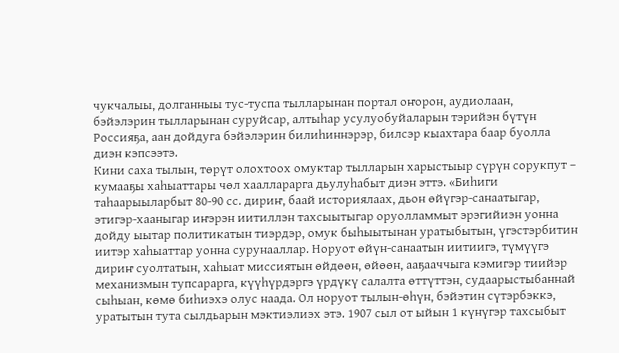чукчалыы, долганныы тус-туспа тылларынан портал оҥорон, аудиолаан, бэйэлэрин тылларынан суруйсар, алтыһар усулуобуйаларын тэрийэн бүтүн Россияҕа, аан дойдуга бэйэлэрин билиһиннэрэр, билсэр кыахтара баар буолла диэн кэпсээтэ.
Кини саха тылын, төрүт олохтоох омуктар тылларын харыстыыр сүрүн сорукпут – кумааҕы хаһыаттары чөл хаалларарга дьулуһабыт диэн эттэ. «Биһиги таһаарыыларбыт 80-90 сс. дириҥ, баай историялаах, дьон өйүгэр-санаатыгар, этигэр-хааныгар иҥэрэн иитиллэн тахсыытыгар оруолламмыт эрэгийиэн уонна дойду ыытар политикатын тиэрдэр, омук быһыытынан уратыбытын, үгэстэрбитин иитэр хаһыаттар уонна сурунааллар. Норуот өйүн-санаатын иитиигэ, түмүүгэ дириҥ суолтатын, хаһыат миссиятын өйдөөн, өйөөн, ааҕааччыга кэмигэр тиийэр механизмын тупсарарга, күүһүрдэргэ үрдүкү салалта өттүттэн, судаарыстыбаннай сыһыан, көмө биһиэхэ олус наада. Ол норуот тылын-өһүн, бэйэтин сүтэрбэккэ, уратытын тута сылдьарын мэктиэлиэх этэ. 1907 сыл от ыйын 1 күнүгэр тахсыбыт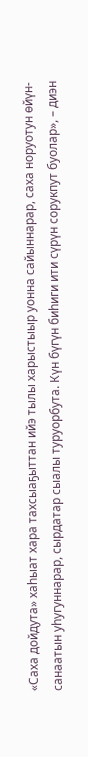«Саха дойдута» хаһыат хара тахсыаҕыттан ийэ тылы харыстыыр уонна сайыннарар, саха норуотун өйүн-санаатын уһугуннарар, сырдатар сыалы туруорбута. Күн бүгүн биһиги ити сүрүн сорукпут буолар», – диэн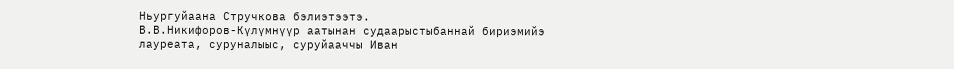Ньургуйаана Стручкова бэлиэтээтэ.
В.В.Никифоров-Күлүмнүүр аатынан судаарыстыбаннай бириэмийэ лауреата, суруналыыс, суруйааччы Иван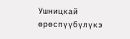Ушницкай өрөспүүбүлүкэ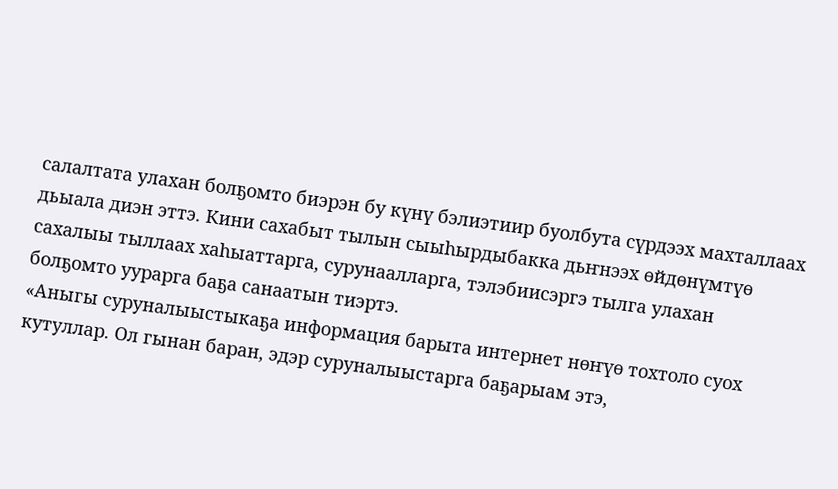салалтата улахан болҕомто биэрэн бу күнү бэлиэтиир буолбута сүрдээх махталлаах дьыала диэн эттэ. Кини сахабыт тылын сыыһырдыбакка дьҥнээх өйдөнүмтүө сахалыы тыллаах хаһыаттарга, сурунаалларга, тэлэбиисэргэ тылга улахан болҕомто уурарга баҕа санаатын тиэртэ.
«Аныгы суруналыыстыкаҕа информация барыта интернет нөҥүө тохтоло суох кутуллар. Ол гынан баран, эдэр суруналыыстарга баҕарыам этэ,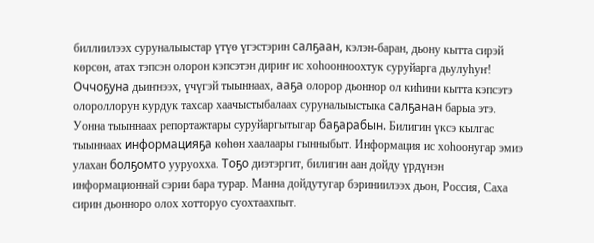биллиилээх суруналыыстар үтүө үгэстэрин салҕаан, кэлэн-баран, дьону кытта сирэй көрсөн, атах тэпсэн олорон кэпсэтэн дириҥ ис хоһоонноохтук суруйарга дьулуһуҥ! Оччоҕуна дьиҥнээх, үчүгэй тыыннаах, ааҕа олорор дьоннор ол киһини кытта кэпсэтэ олороллорун курдук тахсар хаачыстыбалаах суруналыыстыка салҕанан барыа этэ. Уонна тыыннаах репортажтары суруйаргытыгар баҕарабын. Билигин үксэ кылгас тыыннаах информацияҕа көһөн хаалаары гынныбыт. Информация ис хоһоонугар эмиэ улахан болҕомто ууруохха. Тоҕо диэтэргит, билигин аан дойду үрдүнэн информационнай сэрии бара турар. Манна дойдутугар бэриниилээх дьон, Россия, Саха сирин дьонноро олох хотторуо суохтаахпыт.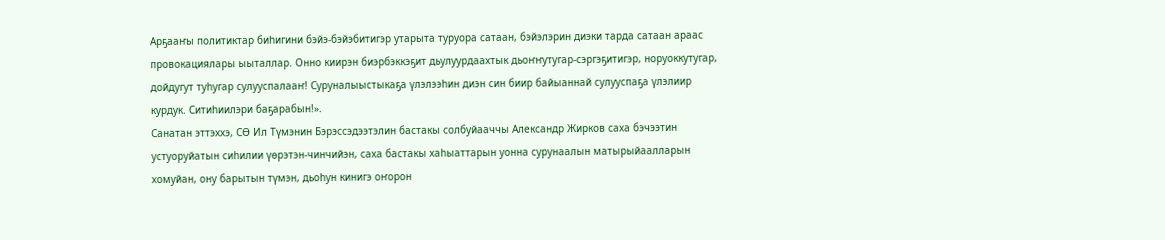Арҕааҥы политиктар биһигини бэйэ-бэйэбитигэр утарыта туруора сатаан, бэйэлэрин диэки тарда сатаан араас провокациялары ыыталлар. Онно киирэн биэрбэккэҕит дьулуурдаахтык дьоҥҥутугар-сэргэҕитигэр, норуоккутугар, дойдугут туһугар сулууспалааҥ! Суруналыыстыкаҕа үлэлээһин диэн син биир байыаннай сулууспаҕа үлэлиир курдук. Ситиһиилэри баҕарабын!».
Санатан эттэххэ, СӨ Ил Түмэнин Бэрэссэдээтэлин бастакы солбуйааччы Александр Жирков саха бэчээтин устуоруйатын сиһилии үөрэтэн-чинчийэн, саха бастакы хаһыаттарын уонна сурунаалын матырыйаалларын хомуйан, ону барытын түмэн, дьоһун кинигэ оҥорон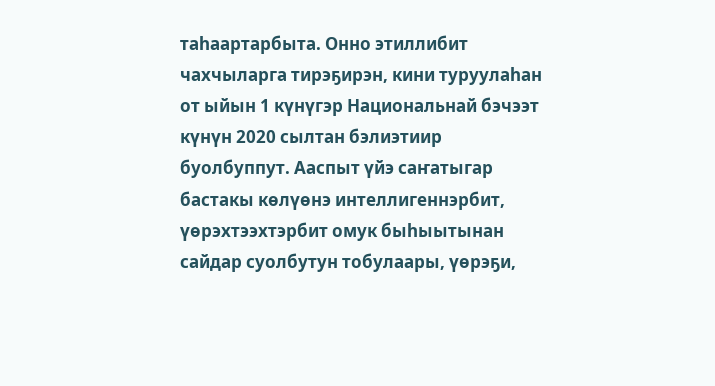таһаартарбыта. Онно этиллибит чахчыларга тирэҕирэн, кини туруулаһан от ыйын 1 күнүгэр Национальнай бэчээт күнүн 2020 сылтан бэлиэтиир буолбуппут. Ааспыт үйэ саҥатыгар бастакы көлүөнэ интеллигеннэрбит, үөрэхтээхтэрбит омук быһыытынан сайдар суолбутун тобулаары, үөрэҕи,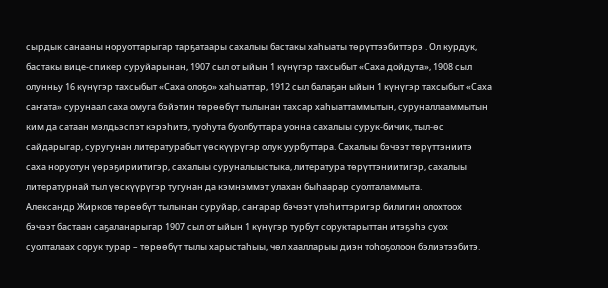сырдык санааны норуоттарыгар тарҕатаары сахалыы бастакы хаһыаты төрүттээбиттэрэ . Ол курдук, бастакы вице-спикер суруйарынан, 1907 сыл от ыйын 1 күнүгэр тахсыбыт «Саха дойдута», 1908 сыл олунньу 16 күнүгэр тахсыбыт «Саха олоҕо» хаһыаттар, 1912 сыл балаҕан ыйын 1 күнүгэр тахсыбыт «Саха саҥата» сурунаал саха омуга бэйэтин төрөөбүт тылынан тахсар хаһыаттаммытын, суруналлааммытын ким да сатаан мэлдьэспэт кэрэһитэ, туоһута буолбуттара уонна сахалыы сурук-бичик, тыл-өс сайдарыгар, суругунан литературабыт үөскүүрүгэр олук уурбуттара. Сахалыы бэчээт төрүттэниитэ саха норуотун үөрэҕириитигэр, сахалыы суруналыыстыка, литература төрүттэниитигэр, сахалыы литературнай тыл үөскүүрүгэр тугунан да кэмнэммэт улахан быһаарар суолталаммыта.
Александр Жирков төрөөбүт тылынан суруйар, саҥарар бэчээт үлэһиттэригэр билигин олохтоох бэчээт бастаан саҕаланарыгар 1907 сыл от ыйын 1 күнүгэр турбут соруктарыттан итэҕэһэ суох суолталаах сорук турар – төрөөбүт тылы харыстаһыы, чөл хаалларыы диэн тоһоҕолоон бэлиэтээбитэ.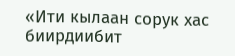«Ити кылаан сорук хас биирдиибит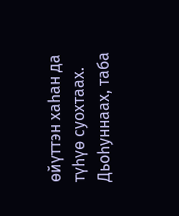өйүттэн хаһан да түһүө суохтаах. Дьоһуннаах, таба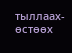тыллаах-өстөөх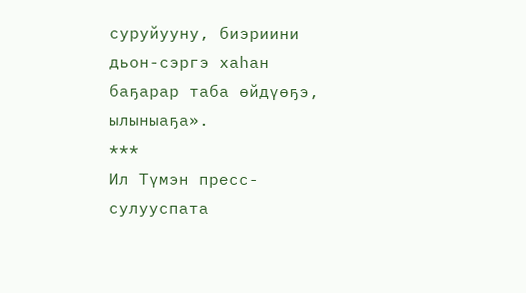суруйууну, биэриини дьон-сэргэ хаһан баҕарар таба өйдүөҕэ, ылыныаҕа».
***
Ил Түмэн пресс-сулууспата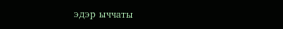эдэр ыччаты